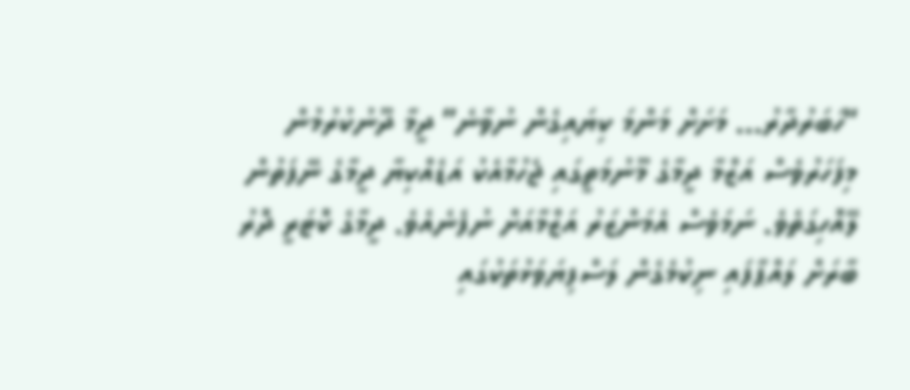“ހަބަރުދާރު… މަށަށް މަންމަ ކިޔައިގެން ނުވާނެ” ދީމާ ދޫނުކުރުމުން މިފަހަރުވެސް އަޒްމާ ދީމާގެ މޫނުމަތީގައި ޖެހުމާއެކު އަޑެއްކިޔާ ދީމާގެ ނޭފަތުން ލޭއޮހިގަތެވެ. ނަމަވެސް އެމަންޒަރު އަޒްމާއަށް ނުފެނެއެވެ. ދީމާގެ ކޮޓަރީ ދޮރު ބާރަށް ލައްޕާފައި ނިކުމެގެން ލަސްފިޔަވަޅުތަކުގައި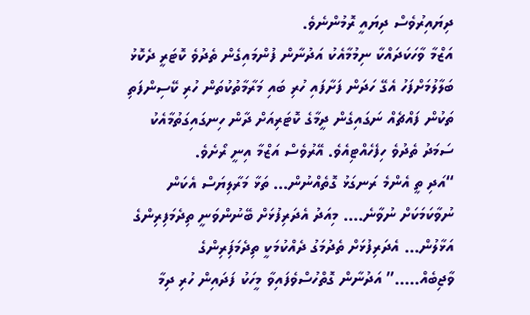ދިޔައިރުވެސް ދިޔައީ ރޮމުންނެވެ.
އަޒްމާ ވާހަކަދައްކާ ނިމުމާއެކު އަދުނާން ފުންމައިގެން ތެދުވެ ކޮޓަރީ ދެކޮޅު ބަލާލުމަށްފަހު އެގޭ ހަދަން ފަށާފައި ހުރި ބައި މަރާމާތުކުތަން ހުރި ކޭސިންފަތި ތަކުން ފައްޗެއް ނަގައިގެން ދީމާގެ ކޮޓަރިއަށް ދާން ހިނގައިގަތުމާއެކު ސަމަދު ތެދުވެ ހިފެހެއްޓިއެވެ. އޭރުވެސް އަޒްމާ އިނީ ރޯށެވެ.
“އަދި ތީ އެންމެ ރަނގަޅު ގޮތެއްނުން… ތަޅާ މަރާލިޔަސް އެކަން ނުވާކަމަކަށް ނުވާނެ…. މިއަދު އެދަރިފުޅަށް ބޭނުންވަނީ ތިދެމަފިރިންގެ އަޅާލުން… އެދަރިފުޅަށް ތެދުމަގު ދެއްކުމަކީ ތިދެމަފަިރިންގެ ވާޖިބެއް…..” އަދުނާން ގޮތްހުސްވެފައިވާ މީހަކު ފަދައިން ހުރި ދިމާ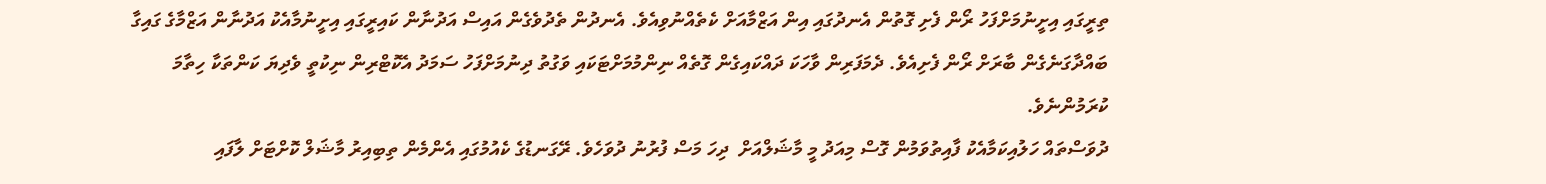ތިރީގައި އިށީނުމަށްފަހު ރޯން ފެށި ގޮތުން އެނދުގައި އިން އަޒްމާއަށް ކެތެއްނުވިއެވެ. އެނދުން ތެދުވެގެން އައިސް އަދުނާން ކައިރީގައި އިށީނުމާއެކު އަދުނާން އަޒްމާގެ ގައިގާ ބައްދާގަނެގެން ބާރަށް ރޯން ފެށިއެވެ. ދެމަފަރިން ވާހަކަ ދައްކައިގެން ގޮތެއް ނިންމުމަށްޓަކައި ވަގުތު ދިނުމަށްފަހު ސަމަދު އެކޮޓްރިން ނިކުތީ ވެދިޔަ ކަންތަކާ ހިތާމަ ކުރަމުންނެވެ.
ދުވަސްތައް ހަލުއިކަމާއެކު ފާއިތުވަމުން ގޮސް މިއަދު މީ މާޝަލްއަށް  ދިހަ މަސް ފުރުނު ދުވަހެވެ. ރޭގަނޑުގެ ކެއުމުގައި އެންމެން ތިބިއިރު މާޝަލް ކޮށްޓަށް ލާފައި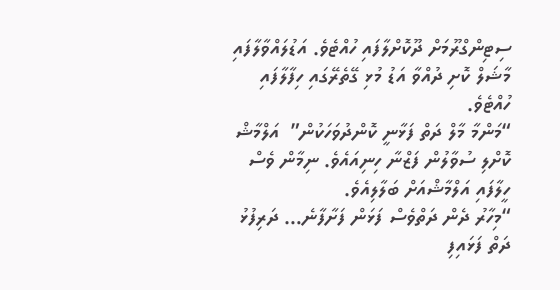ސިޓިންގްރޫމަށް ދޫކޮށްލާފައި ހުއްޓެވެ. އަޑުލައްވާލާފައި މާޝަލް ކޮށި ދުއްވާ އަޑު މުޅި ގޭތެރޭގައި ހިފާލާފައި ހުއްޓެވެ.
“މަންމާ މާލް ދަތް ފަޅާނީ ކޮންދުވަހަކުން”  އަލްމާޝް ކޮށްލި ސުވާލުން ފަޒްނާ ހިނިއައެވެ. ނިމާން ވެސް ހީލާފައި އަލްމާޝްއަށް ބަލާލިއެވެ.
“މިހާރު ދެން ދަތްވެސް ފަޅަން ފަށާފާނެ… ދަރިފުޅު ދަތް ފަޅައިފި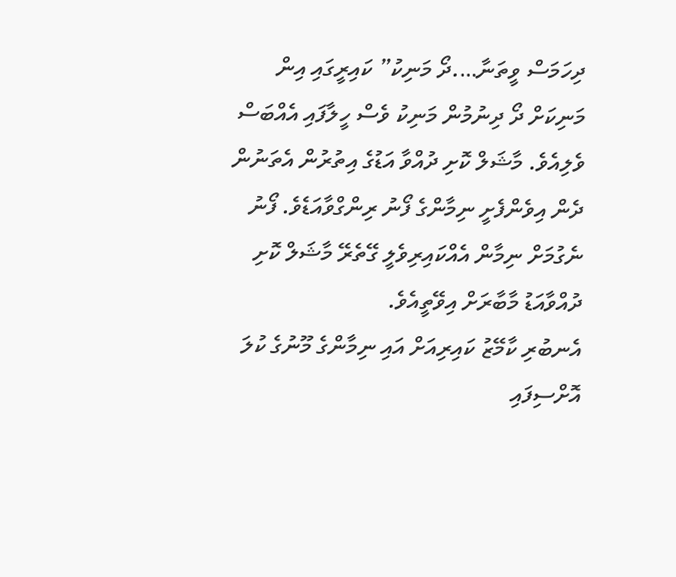ދިހަމަސް ވީތަނާ….ދޯ މަނިކު” ކައިރީގައި އިން މަނިކަށް ދޯ ދިނުމުން މަނިކު ވެސް ހީލާފައި އެއްބަސް ވެލިއެވެ. މާޝަލް ކޮށި ދުއްވާ އަޑުގެ އިތުރުން އެތަނުން ދެން އިވެންފެށީ ނިމާންގެ ފޯނު ރިންގްވާއަޑެވެ. ފޯނު ނެގުމަށް ނިމާން އެއްކައިރިވެލީ ގޭތެރޭ މާޝަލް ކޮށި ދުއްވާއަޑު މާބާރަށް އިވޭތީއެވެ.
އެނބުރި ކާމޭޒު ކައިރިއަށް އައި ނިމާންގެ މޫނުގެ ކުލަ އޮށްސިފައި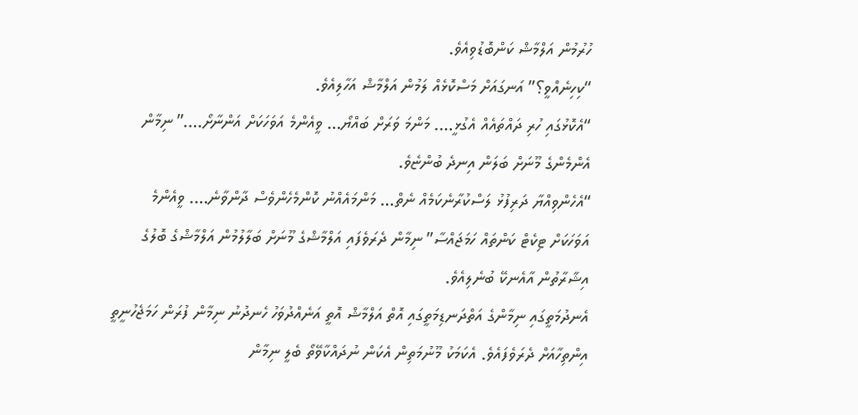ހުރުމުން އަލްމާޝް ކަންބޮޑުވިއެވެ.
“ކިހިނެއްވީ؟” އަނގައަށް މަސްކޮޅެއް ލަމުން އަލްމާޝް އަހާލިއެވެ.
“އެކޮޅުގައި ހުރި ދައްތައެއް އެގުޅީ…. މަންމަ ވަރަށް ބައްޔޯ… ވީއެންމެ އަވަހަކަށް އަންނާށޯ….” ނިމާން އެންމެންގެ މޫނަށް ބަލަން އިނދެ ބުންޏެވެ.
“އެހެންވިއްޔާ ދަރިފުޅު ލަސްކުރާނެކަމެއް ނެތް… މަންމައެއްނު ކޮންމެހެންވެސް ދާންވާނެ…. ވީއެންމެ އަވަހަކަށް ޓިކެޓް ކަންތައް ހަމަޖައްސާ” ނިމާން ދެރަވެފައި އަލްމާޝްގެ މޫނަށް ބަލާލުމުން އަލްމާޝްގެ ބޮލުގެ އިޝާރާތުން އާއެނކޭ ބުނެލިއެވެ.
އެނދުމަތީގައި ނިމާންގެ އަތްދަނޑިމަތީގައި އޮތް އަލްމާޝް އޮތީ އަނެއްދުވަހު ހެނދުނު ނިމާން ފުރަން ހަމަޖެހުނީތީ އިންތިހާއަށް ދެރަވެފައެވެ. އެކަމަކު މޫނުމަތިން އެކަން ނުދައްކާވޭތޯ ބެލީ ނިމާން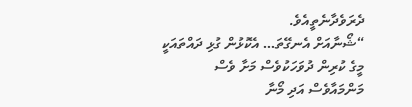ދެރަވެދާނެތީއެވެ.
“ޝޯނާއަށް އެނގޭތަ… އެކޮޅުން ގުޅި ދައްތައަކީ މީގެ ކުރިން ދުވަހަކުވެސް މަށާ ވެސް މަންމައާވެސް އަދި މޯނާ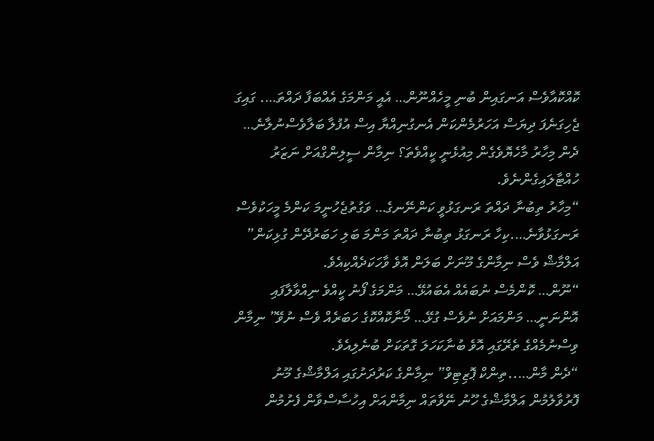ކޮއްކޮއާވެސް އަނގައިން ބުނި މީހެއްނޫން… އެއީ މަންމަގެ އެއްބަފާ ދައްތަ…. ގައިގަ ޖެހިގަނެފަ ދިޔަސް އަހަރުމެންކަން އެނގުނިއްޔާ އިސް އުފުލާ ބަލާވެސްނުލާނެ… ދެން މިހާރު މާހެޔޮވެގެން މިއުޅެނީ ކީއްވެތަ؟ ނިމާން ސީލިންގްއަށް ނަޒަރު ހުއްޓާލައިގެންނެވެ.
“މިހާރު ތިބުނާ ދައްތަ ރަނގަޅުވީ ކަންނޭނގެ… ވަގުތުޖެހުނީމަ ކަންމެ މީހަކުވެސް ރަނގަޅުވާނެ….ކިހާ ރަނގަޅު ތިބުނާ ދައްތަ މަންމަ ބަލި ހަބަރުދޭން ގުޅިކަން” އަލްމާޝް ވެސް ނިމާންގެ މޫނަށް ބަލަން އޮވެ ވާހަކަދެއްކިއެވެ.
“ނޫން… ކޮންމެސް ނުބައެއް އެބައުޅޭ… މަންމަގެ ފޯނު ކީއްވެ ނިއްވާލާފައި އޮންނަނީ… މަންމައަށް ނުވެސް ގުޅޭ… މޯނާކޮއްކޮގެ ހަބަރެއް ވެސް ނުވޭ” ނިމާން ވިސްނުމެއްގެ ތެރޭގައި އޮވެ ބުނާކަހަލަ ގޮތަކަށް ބުނެލިއެވެ.
“ދެން މާން…..ތިންކް ޕޮޒިޓިވް” ނިމާންގެ ކަރުދަށުގައި އަލްމާޝްގެ މޫނު ފޮރުވާލުމުން އަލްމާޝްގެ ހޫނު ނޭވާތައް ނިމާންއަށް އިހުސާސްވާން ފެށުމުން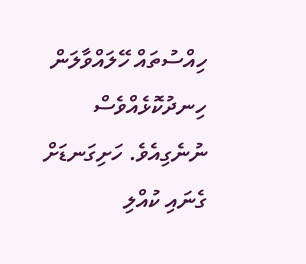ހިއްސުތައް ހޭލައްވާލަން ހިނދުކޮޅެއްވެސް ނުނެގިއެވެ. ހަށިގަނޑަށް ގެނައި ކުއްލި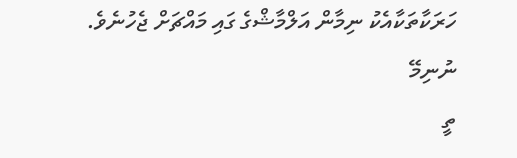ހަރަކާތަކާއެކު ނިމާން އަލްމާޝްގެ ގައި މައްޗަށް ޖެހުނެވެ.
ނުނިމޭ
ތީ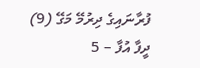ފުރާނައިގެ ދިރުމޭ މަގޭ (9)
ދީފާ އުފާ – 5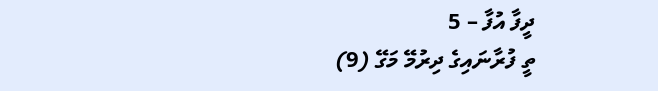ދީފާ އުފާ – 5
ތީ ފުރާނައިގެ ދިރުމޭ މަގޭ (9)